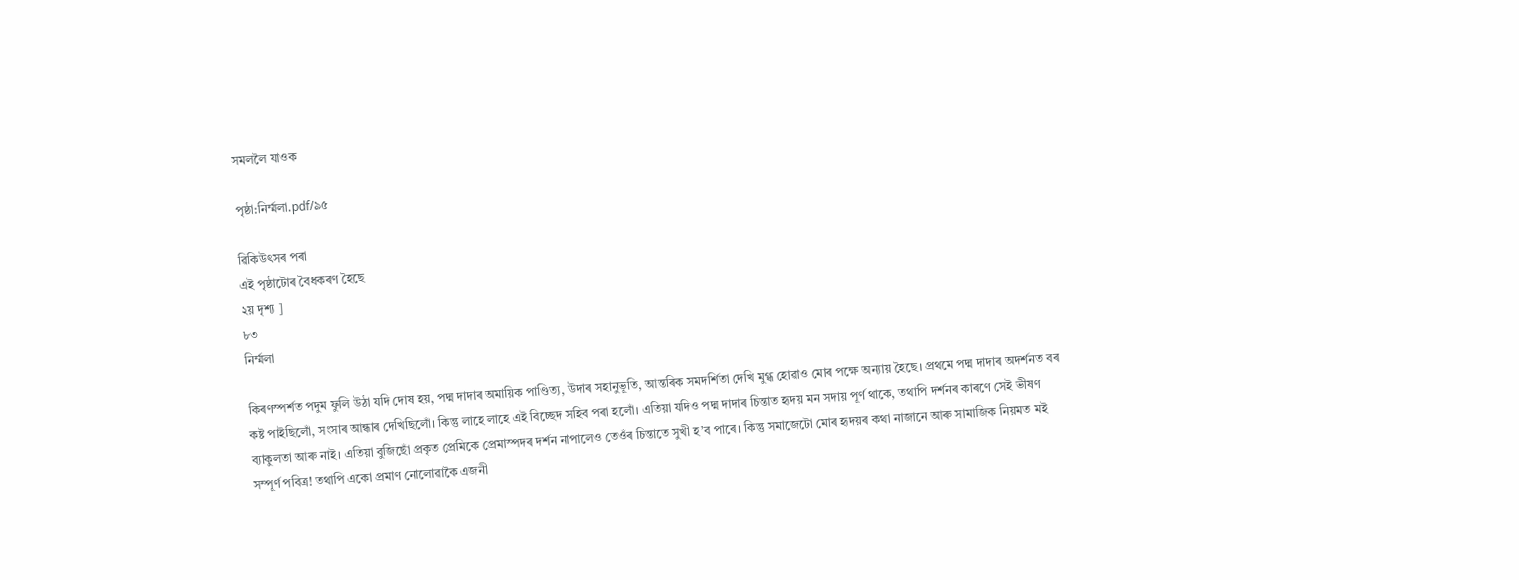সমললৈ যাওক

পৃষ্ঠা:নিৰ্ম্মলা.pdf/৯৫

ৱিকিউৎসৰ পৰা
এই পৃষ্ঠাটোৰ বৈধকৰণ হৈছে
২য় দৃশ্য ]
৮৩
নিৰ্ম্মলা

কিৰণস্পৰ্শত পদুম ফুলি উঠা যদি দোষ হয়, পদ্ম দাদাৰ অমায়িক পাণ্ডিত্য, উদাৰ সহানুভূতি, আন্তৰিক সমদৰ্শিতা দেখি মুগ্ধ হোৱাও মোৰ পক্ষে অন্যায় হৈছে। প্ৰথমে পদ্ম দাদাৰ অদৰ্শনত বৰ কষ্ট পাইছিলোঁ, সংসাৰ আন্ধাৰ দেখিছিলোঁ। কিন্তু লাহে লাহে এই বিচ্ছেদ সহিব পৰা হলোঁ। এতিয়া যদিও পদ্ম দাদাৰ চিন্তাত হৃদয় মন সদায় পূৰ্ণ থাকে, তথাপি দৰ্শনৰ কাৰণে সেই ভীষণ ব্যাকুলতা আৰু নাই। এতিয়া বুজিছোঁ প্ৰকৃত প্ৰেমিকে প্ৰেমাস্পদৰ দৰ্শন নাপালেও তেওঁৰ চিন্তাতে সুখী হ’ব পাৰে। কিন্তু সমাজেটো মোৰ হৃদয়ৰ কথা নাজানে আৰু সামাজিক নিয়মত মই সম্পূৰ্ণ পবিত্ৰ! তথাপি একো প্ৰমাণ নোলোৱাকৈ এজনী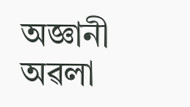অজ্ঞানী অৱলা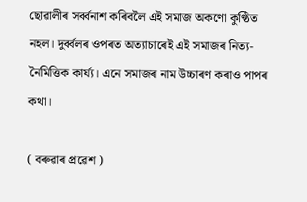ছোৱালীৰ সৰ্ব্বনাশ কৰিবলৈ এই সমাজ অকণো কুণ্ঠিত নহল। দুৰ্ব্বলৰ ওপৰত অত্যাচাৰেই এই সমাজৰ নিত্য-নৈমিত্তিক কাৰ্য্য। এনে সমাজৰ নাম উচ্চাৰণ কৰাও পাপৰ কথা।

( বৰুৱাৰ প্ৰৱেশ )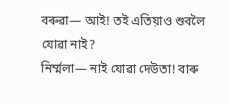বৰুৱা— আই! তই এতিয়াও শুবলৈ যোৱা নাই?
নিৰ্ম্মলা— নাই যোৱা দেউতা! বাৰু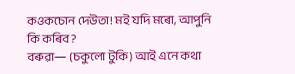কওকচোন দেউতা! মই যদি মৰো, আপুনি কি কৰিব?
বৰুৱা― (চকুলো টুকি) আই এনে কথা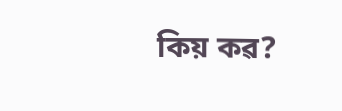কিয় কৱ?